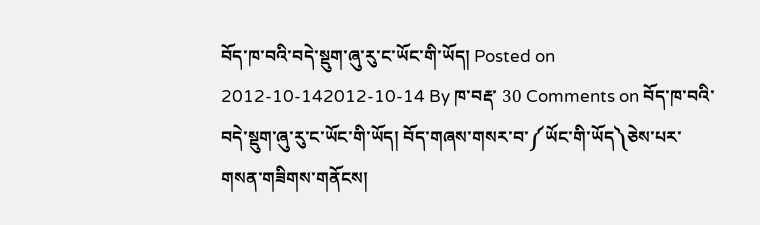བོད་ཁ་བའི་བདེ་སྡུག་ཞུ་རུ་ང་ཡོང་གི་ཡོད། Posted on 2012-10-142012-10-14 By ཁ་བརྡ་ 30 Comments on བོད་ཁ་བའི་བདེ་སྡུག་ཞུ་རུ་ང་ཡོང་གི་ཡོད། བོད་གཞས་གསར་བ་༼ཡོང་གི་ཡོད༽ཅེས་པར་གསན་གཟིགས་གནོངས།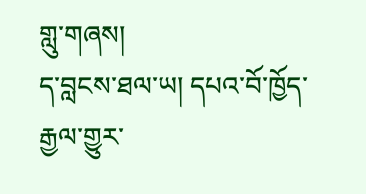གླུ་གཞས།
ད་བླངས་ཐལ་ཡ། དཔའ་བོ་ཁྱོད་རྒྱལ་གྱུར་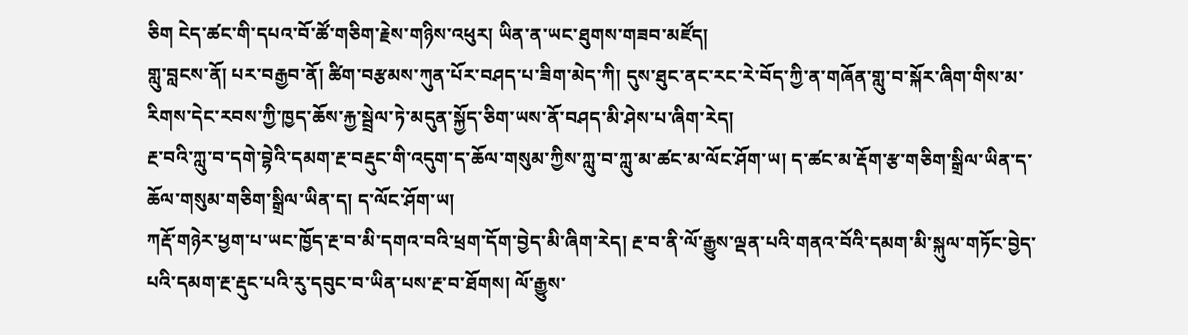ཅིག ངེད་ཚང་གི་དཔའ་བོ་ཚོ་གཅིག་རྗེས་གཉིས་འཕུར། ཡིན་ན་ཡང་ཐུགས་གཟབ་མཛོད།
གླུ་བླངས་ནོ། པར་བརྒྱབ་ནོ། ཚིག་བརྩམས་ཀུན་པོར་བཤད་པ་ཟིག་མེད་ཀི། དུས་ཐུང་ནང་རང་རེ་བོད་ཀྱི་ན་གཞོན་གླུ་བ་སྐོར་ཞིག་གིས་མ་རིགས་དེང་རབས་ཀྱི་ཁྱད་ཆོས་རྐྱ་སྦྲེལ་ཏེ་མདུན་སྐྱོད་ཅིག་ཡས་ནོ་བཤད་མི་ཤེས་པ་ཞིག་རེད།
རྔ་བའི་ཀླུ་བ་དགེ་བྷེའི་དམག་རྔ་བརྡུང་གི་འདུག་ད་ཆོལ་གསུམ་ཀྱིས་ཀླུ་བ་ཀླུ་མ་ཚང་མ་ལོང་ཤོག་ཡ། ད་ཚང་མ་རྡོག་རྩ་གཅིག་སྒྲིལ་ཡིན་ད་ཆོལ་གསུམ་གཅིག་སྒྲིལ་ཡིན་ད། ད་ལོང་ཤོག་ཡ།
ཀརྡོ་གཉེར་ཕྱག་པ་ཡང་ཁྱོད་རྔ་བ་མི་དགའ་བའི་ཕྲག་དོག་བྱེད་མི་ཞིག་རེད། རྔ་བ་ནི་ལོ་རྒྱུས་ལྡན་པའི་གནའ་བོའི་དམག་མི་སྐུལ་གཏོང་བྱེད་པའི་དམག་རྔ་རྡུང་པའི་རུ་དབུང་བ་ཡིན་པས་རྔ་བ་ཐོགས། ལོ་རྒྱུས་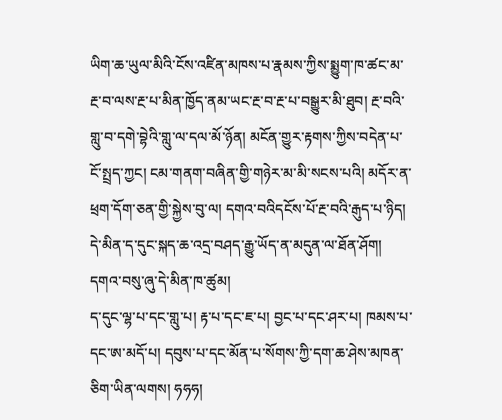ཡིག་ཆ་ཡུལ་མིའི་ངོས་འཛིན་མཁས་པ་རྣམས་ཀྱིས་སྨྱུག་ཁ་ཚང་མ་རྔ་བ་ལས་རྔ་པ་མིན་ཁྱོད་ནམ་ཡང་རྔ་བ་རྔ་པ་བསྒྱུར་མི་ཐུབ། རྔ་བའི་གླུ་བ་དགེ་བྷེའི་གླུ་ལ་དལ་མོ་ཉོན། མངོན་གྱུར་རྟགས་ཀྱིས་བདེན་པ་ངོ་སྤྲད་ཀྱང། ངམ་གནག་བཞིན་གྱི་གཉེར་མ་མི་སངས་པའི། མདོར་ན་ཕྲག་དོག་ཅན་གྱི་སྐྱེས་བུ་ལ། དགའ་བའིདངོས་པོ་རྔ་བའི་རྒུད་པ་ཉིད། དེ་མིན་ད་དུང་སྐད་ཆ་འདྲ་བཤད་རྒྱུ་ཡོད་ན་མདུན་ལ་ཐོན་ཤོག། དགའ་བསུ་ཞུ་དེ་མིན་ཁ་ཚུམ།
ད་དུང་ལྷ་པ་དང་གླུ་པ། རྟ་པ་དང་ཇ་པ། བྱང་པ་དང་ཤར་པ། ཁམས་པ་དང་ཨ་མདོ་པ། དབུས་པ་དང་མོན་པ་སོགས་ཀྱི་དག་ཆ་ཤེས་མཁན་ཅིག་ཡིན་ལགས། ཧཧཧ།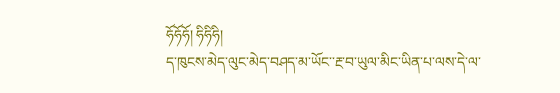ཧོཧོཧོ། ཧིཧིཧི།
ད་ཁུངས་མེད་ལུང་མེད་བཤད་མ་ཡོང་་རྔ་བ་ཡུལ་མིང་ཡིན་པ་ལས་དེ་ལ་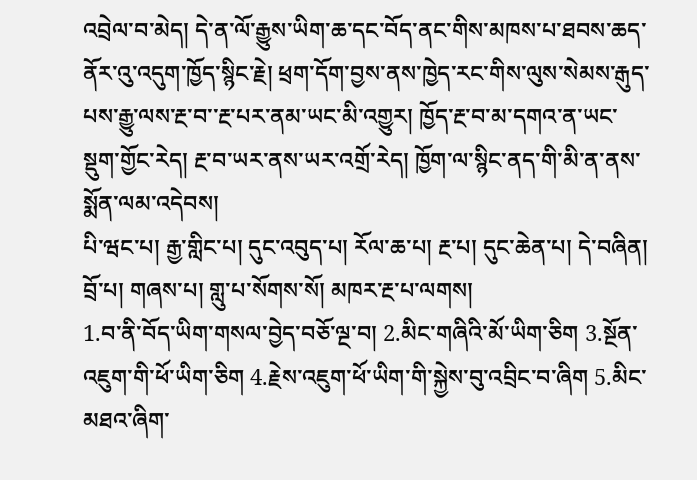འབྲེལ་བ་མེད། དེ་ན་ལོ་རྒྱུས་ཡིག་ཆ་དང་བོད་ནང་གིས་མཁས་པ་ཐབས་ཆད་ནོར་འུ་འདུག་ཁྱོད་སྙིང་རྗེ། ཕྲག་དོག་བྱས་ནས་ཁྱེད་རང་གིས་ལུས་སེམས་རྒུད་པས་རྒྱུ་ལས་རྔ་བ་་རྔ་པར་ནམ་ཡང་མི་འགྱུར། ཁྱོད་རྔ་བ་མ་དགའ་ན་ཡང་སྡུག་གྱོང་རེད། རྔ་བ་ཡར་ནས་ཡར་འགྲོ་རེད། ཁྱོག་ལ་སྙིང་ནད་གི་མི་ན་ནས་སྨོན་ལམ་འདེབས།
པི་ཝང་པ། རྒྱ་གླིང་པ། དུང་འབུད་པ། རོལ་ཆ་པ། རྔ་པ། དུང་ཆེན་པ། དེ་བཞིན། བྲོ་པ། གཞས་པ། གླུ་པ་སོགས་སོ། མཁར་རྔ་པ་ལགས།
1.བ་ནི་བོད་ཡིག་གསལ་བྱེད་བཅོ་ལྔ་བ། 2.མིང་གཞིའི་མོ་ཡིག་ཅིག 3.སྔོན་འཇུག་གི་ཕོ་ཡིག་ཅིག 4.རྗེས་འཇུག་ཕོ་ཡིག་གི་སྐྱེས་བུ་འབྲིང་བ་ཞིག 5.མིང་མཐའ་ཞིག་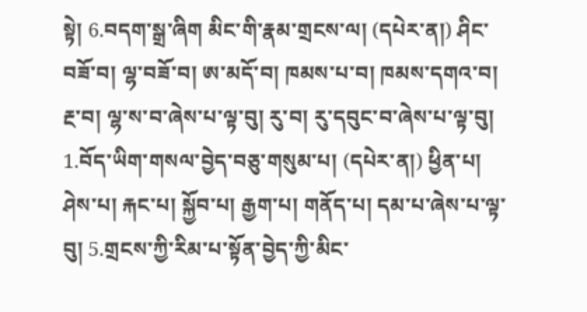སྟེ། 6.བདག་སྒྲ་ཞིག མིང་གི་རྣམ་གྲངས་ལ། (དཔེར་ན།) ཤིང་བཟོ་བ། ལྷ་བཟོ་བ། ཨ་མདོ་བ། ཁམས་པ་བ། ཁམས་དགའ་བ། རྔ་བ། ལྷ་ས་བ་ཞེས་པ་ལྟ་བུ། རུ་བ། རུ་དབུང་བ་ཞེས་པ་ལྟ་བུ། 1.བོད་ཡིག་གསལ་བྱེད་བཅུ་གསུམ་པ། (དཔེར་ན།) ཕྱིན་པ། ཤེས་པ། རྐང་པ། སྐྱོབ་པ། རྒྱག་པ། གནོད་པ། དམ་པ་ཞེས་པ་ལྟ་བུ། 5.གྲངས་ཀྱི་རིམ་པ་སྟོན་བྱེད་ཀྱི་མིང་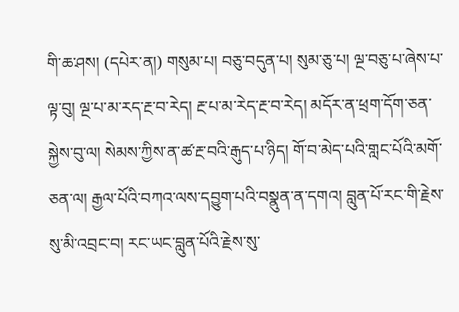གི་ཆ་ཤས། (དཔེར་ན།) གསུམ་པ། བཅུ་བདུན་པ། སུམ་ཅུ་པ། ལྔ་བཅུ་པ་ཞེས་པ་ལྟ་བུ། ལྔ་པ་མ་རད་རྔ་བ་རེད། རྔ་པ་མ་རེད་རྔ་བ་རེད། མདོར་ན་ཕྲག་དོག་ཅན་སྐྱེས་བུ་ལ། སེམས་ཀྱིས་ན་ཚ་རྔ་བའི་རྒུད་པ་ཉིད། གོ་བ་མེད་པའི་གླང་པོའི་མགོ་ཅན་ལ། རྒྱལ་པོའི་བཀའ་ལས་དབྱུག་པའི་བསྣུན་ན་དགའ། བླུན་པོ་རང་གི་རྗེས་སུ་མི་འབྲང་བ། རང་ཡང་བླུན་པོའི་རྗེས་སུ་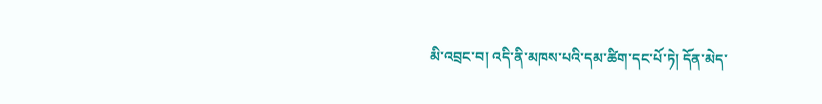མི་འབྲང་བ། འདི་ནི་མཁས་པའི་དམ་ཚིག་དང་པོ་ཏེ། དོན་མེད་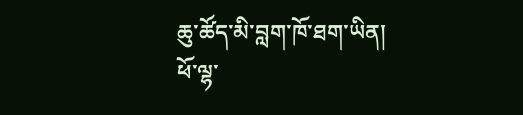ཆུ་ཚོད་མི་བླག་ཁོ་ཐག་ཡིན།
ཕོ་ལྷ་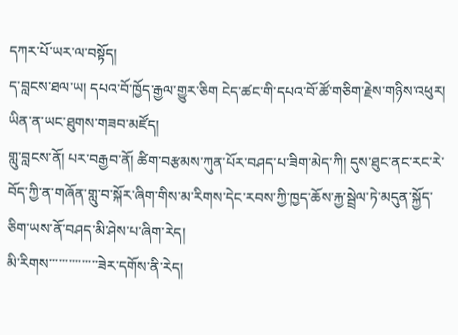དཀར་པོ་ཡར་ལ་བསྟོད།
ད་བླངས་ཐལ་ཡ། དཔའ་བོ་ཁྱོད་རྒྱལ་གྱུར་ཅིག ངེད་ཚང་གི་དཔའ་བོ་ཚོ་གཅིག་རྗེས་གཉིས་འཕུར། ཡིན་ན་ཡང་ཐུགས་གཟབ་མཛོད།
གླུ་བླངས་ནོ། པར་བརྒྱབ་ནོ། ཚིག་བརྩམས་ཀུན་པོར་བཤད་པ་ཟིག་མེད་ཀི། དུས་ཐུང་ནང་རང་རེ་བོད་ཀྱི་ན་གཞོན་གླུ་བ་སྐོར་ཞིག་གིས་མ་རིགས་དེང་རབས་ཀྱི་ཁྱད་ཆོས་རྐྱ་སྦྲེལ་ཏེ་མདུན་སྐྱོད་ཅིག་ཡས་ནོ་བཤད་མི་ཤེས་པ་ཞིག་རེད།
མི་རིགས་་་་་་་་་་་་་་་ཟེར་དགོས་ནི་རེད།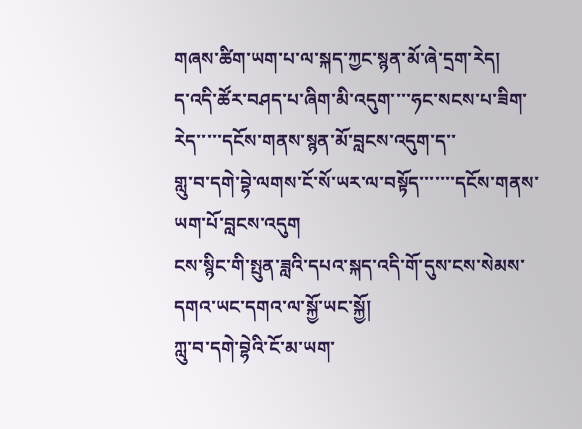གཞས་ཚིག་ཡག་པ་ལ་སྐད་ཀྱང་སྙན་མོ་ཞེ་དྲག་རེད།
ད་འདི་ཚོར་བཤད་པ་ཞིག་མི་འདུག་་་་ཧང་སངས་པ་ཟིག་རེད་་་་་དངོས་གནས་སྙན་མོ་བླངས་འདུག་ད་་
གླུ་བ་དགེ་བྷེ་ལགས་ངོ་སོ་ཡར་ལ་བསྟོད་་་་་་་དངོས་གནས་ཡག་པོ་བླངས་འདུག
ངས་སྙིང་གི་སྤུན་ཟླའི་དཔའ་སྐད་འདི་གོ་དུས་ངས་སེམས་དགའ་ཡང་དགའ་ལ་སྐྱོ་ཡང་སྐྱོ།
ཀླུ་བ་དགེ་བྷེའི་ངོ་མ་ཡག་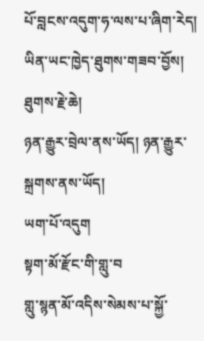པོ་བླངས་འདུག་ཧ་ལས་པ་ཞིག་རེད། ཡིན་ཡང་ཁྱེད་ཐུགས་གཟབ་བྱོས།
ཐུགས་རྗེ་ཆེ།
ཉན་རྒྱུར་བྲེལ་ནས་ཡོད། ཉན་རྒྱུར་སྐྲགས་ནས་ཡོད།
ཡག་པོ་འདུག
སྟག་མོ་རྫོང་གི་གླུ་བ
གླུ་སྙན་མོ་འདིས་སེམས་པ་སྐྱོ་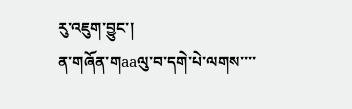རུ་འཇུག་བྱུང་།
ན་གཞོན་གaaལུ་བ་དགེ་པེ་ལགས་་་་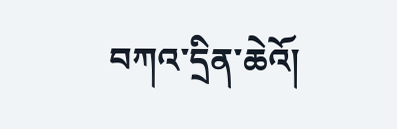བཀའ་དྲིན་ཆེའོ།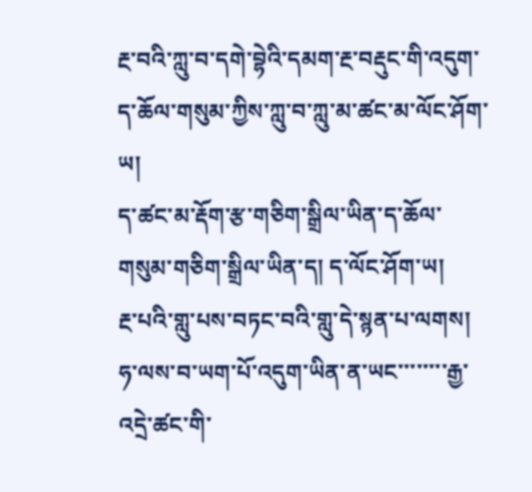རྔ་བའི་ཀླུ་བ་དགེ་བྷེའི་དམག་རྔ་བརྡུང་གི་འདུག་ད་ཆོལ་གསུམ་ཀྱིས་ཀླུ་བ་ཀླུ་མ་ཚང་མ་ལོང་ཤོག་ཡ།
ད་ཚང་མ་རྡོག་རྩ་གཅིག་སྒྲིལ་ཡིན་ད་ཆོལ་གསུམ་གཅིག་སྒྲིལ་ཡིན་ད། ད་ལོང་ཤོག་ཡ།
རྔ་པའི་གླུ་པས་བཏང་བའི་གླུ་དེ་སྙན་པ་ལགས།
ཧ་ལས་བ་ཡག་པོ་འདུག་ཡིན་ན་ཡང་་་་་་་་རྒྱ་འདྲེ་ཚང་གི་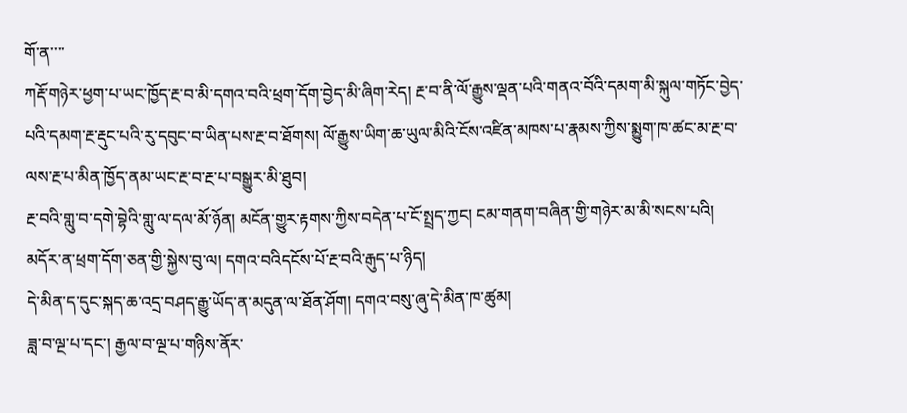གོ་ན་་་་
ཀརྡོ་གཉེར་ཕྱག་པ་ཡང་ཁྱོད་རྔ་བ་མི་དགའ་བའི་ཕྲག་དོག་བྱེད་མི་ཞིག་རེད། རྔ་བ་ནི་ལོ་རྒྱུས་ལྡན་པའི་གནའ་བོའི་དམག་མི་སྐུལ་གཏོང་བྱེད་པའི་དམག་རྔ་རྡུང་པའི་རུ་དབུང་བ་ཡིན་པས་རྔ་བ་ཐོགས། ལོ་རྒྱུས་ཡིག་ཆ་ཡུལ་མིའི་ངོས་འཛིན་མཁས་པ་རྣམས་ཀྱིས་སྨྱུག་ཁ་ཚང་མ་རྔ་བ་ལས་རྔ་པ་མིན་ཁྱོད་ནམ་ཡང་རྔ་བ་རྔ་པ་བསྒྱུར་མི་ཐུབ།
རྔ་བའི་གླུ་བ་དགེ་བྷེའི་གླུ་ལ་དལ་མོ་ཉོན། མངོན་གྱུར་རྟགས་ཀྱིས་བདེན་པ་ངོ་སྤྲད་ཀྱང། ངམ་གནག་བཞིན་གྱི་གཉེར་མ་མི་སངས་པའི། མདོར་ན་ཕྲག་དོག་ཅན་གྱི་སྐྱེས་བུ་ལ། དགའ་བའིདངོས་པོ་རྔ་བའི་རྒུད་པ་ཉིད།
དེ་མིན་ད་དུང་སྐད་ཆ་འདྲ་བཤད་རྒྱུ་ཡོད་ན་མདུན་ལ་ཐོན་ཤོག། དགའ་བསུ་ཞུ་དེ་མིན་ཁ་ཚུམ།
ཟླ་བ་ལྔ་པ་དང་། རྒྱལ་བ་ལྔ་པ་གཉིས་ནོར་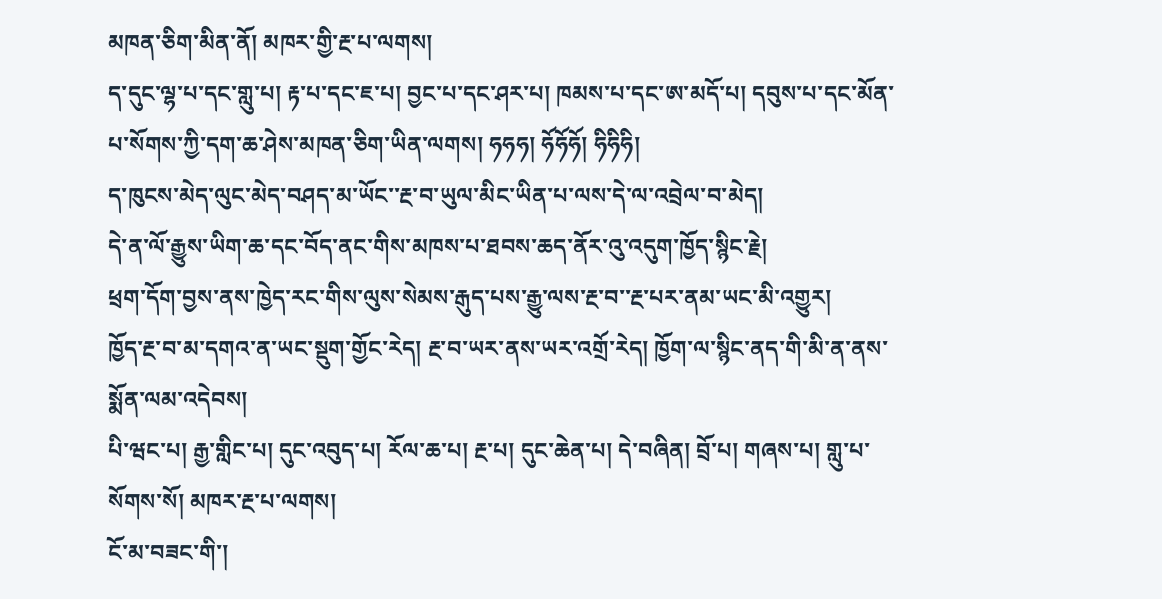མཁན་ཅིག་མིན་ནོ། མཁར་གྱི་རྔ་པ་ལགས།
ད་དུང་ལྷ་པ་དང་གླུ་པ། རྟ་པ་དང་ཇ་པ། བྱང་པ་དང་ཤར་པ། ཁམས་པ་དང་ཨ་མདོ་པ། དབུས་པ་དང་མོན་པ་སོགས་ཀྱི་དག་ཆ་ཤེས་མཁན་ཅིག་ཡིན་ལགས། ཧཧཧ། ཧོཧོཧོ། ཧིཧིཧི།
ད་ཁུངས་མེད་ལུང་མེད་བཤད་མ་ཡོང་་རྔ་བ་ཡུལ་མིང་ཡིན་པ་ལས་དེ་ལ་འབྲེལ་བ་མེད།
དེ་ན་ལོ་རྒྱུས་ཡིག་ཆ་དང་བོད་ནང་གིས་མཁས་པ་ཐབས་ཆད་ནོར་འུ་འདུག་ཁྱོད་སྙིང་རྗེ།
ཕྲག་དོག་བྱས་ནས་ཁྱེད་རང་གིས་ལུས་སེམས་རྒུད་པས་རྒྱུ་ལས་རྔ་བ་་རྔ་པར་ནམ་ཡང་མི་འགྱུར།
ཁྱོད་རྔ་བ་མ་དགའ་ན་ཡང་སྡུག་གྱོང་རེད། རྔ་བ་ཡར་ནས་ཡར་འགྲོ་རེད། ཁྱོག་ལ་སྙིང་ནད་གི་མི་ན་ནས་སྨོན་ལམ་འདེབས།
པི་ཝང་པ། རྒྱ་གླིང་པ། དུང་འབུད་པ། རོལ་ཆ་པ། རྔ་པ། དུང་ཆེན་པ། དེ་བཞིན། བྲོ་པ། གཞས་པ། གླུ་པ་སོགས་སོ། མཁར་རྔ་པ་ལགས།
ངོ་མ་བཟང་གི་།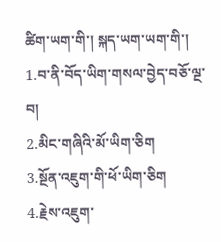ཚིག་ཡག་གི་། སྐད་ཡག་ཡག་གི་།
1.བ་ནི་བོད་ཡིག་གསལ་བྱེད་བཅོ་ལྔ་བ།
2.མིང་གཞིའི་མོ་ཡིག་ཅིག
3.སྔོན་འཇུག་གི་ཕོ་ཡིག་ཅིག
4.རྗེས་འཇུག་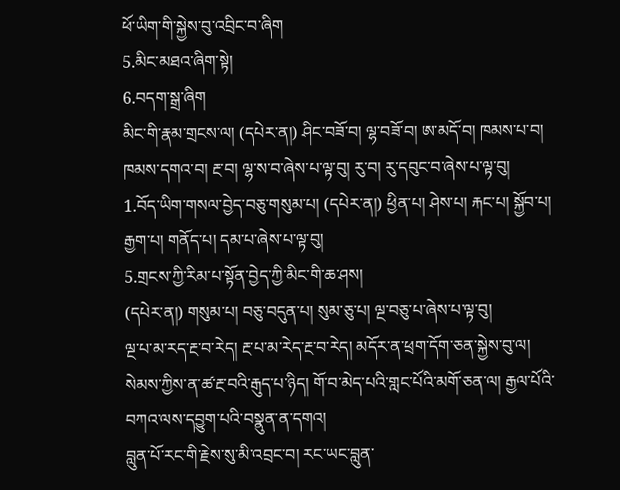ཕོ་ཡིག་གི་སྐྱེས་བུ་འབྲིང་བ་ཞིག
5.མིང་མཐའ་ཞིག་སྟེ།
6.བདག་སྒྲ་ཞིག
མིང་གི་རྣམ་གྲངས་ལ། (དཔེར་ན།) ཤིང་བཟོ་བ། ལྷ་བཟོ་བ། ཨ་མདོ་བ། ཁམས་པ་བ། ཁམས་དགའ་བ། རྔ་བ། ལྷ་ས་བ་ཞེས་པ་ལྟ་བུ། རུ་བ། རུ་དབུང་བ་ཞེས་པ་ལྟ་བུ།
1.བོད་ཡིག་གསལ་བྱེད་བཅུ་གསུམ་པ། (དཔེར་ན།) ཕྱིན་པ། ཤེས་པ། རྐང་པ། སྐྱོབ་པ། རྒྱག་པ། གནོད་པ། དམ་པ་ཞེས་པ་ལྟ་བུ།
5.གྲངས་ཀྱི་རིམ་པ་སྟོན་བྱེད་ཀྱི་མིང་གི་ཆ་ཤས།
(དཔེར་ན།) གསུམ་པ། བཅུ་བདུན་པ། སུམ་ཅུ་པ། ལྔ་བཅུ་པ་ཞེས་པ་ལྟ་བུ།
ལྔ་པ་མ་རད་རྔ་བ་རེད། རྔ་པ་མ་རེད་རྔ་བ་རེད། མདོར་ན་ཕྲག་དོག་ཅན་སྐྱེས་བུ་ལ། སེམས་ཀྱིས་ན་ཚ་རྔ་བའི་རྒུད་པ་ཉིད། གོ་བ་མེད་པའི་གླང་པོའི་མགོ་ཅན་ལ། རྒྱལ་པོའི་བཀའ་ལས་དབྱུག་པའི་བསྣུན་ན་དགའ།
བླུན་པོ་རང་གི་རྗེས་སུ་མི་འབྲང་བ། རང་ཡང་བླུན་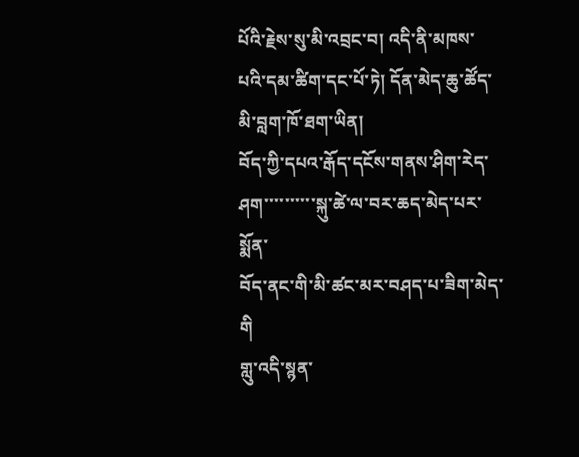པོའི་རྗེས་སུ་མི་འབྲང་བ། འདི་ནི་མཁས་པའི་དམ་ཚིག་དང་པོ་ཏེ། དོན་མེད་ཆུ་ཚོད་མི་བླག་ཁོ་ཐག་ཡིན།
བོད་ཀྱི་དཔའ་རྒོད་དངོས་གནས་ཤིག་རེད་ཤག་་་་་་་་་་སྐུ་ཚེ་ལ་བར་ཆད་མེད་པར་སྨོན་
བོད་ནང་གི་མི་ཚང་མར་བཤད་པ་ཟིག་མེད་གི
གླུ་འདི་སྙན་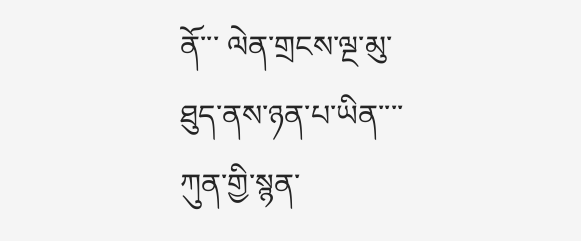ནོ་་་ ལེན་གྲངས་ལྔ་མུ་ཐུད་ནས་ཉན་པ་ཡིན་་་་
ཀུན་གྱི་སྙན་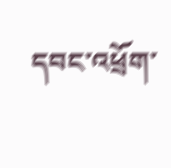དབང་འཕྲོག་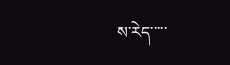ས་རེད་་་་་